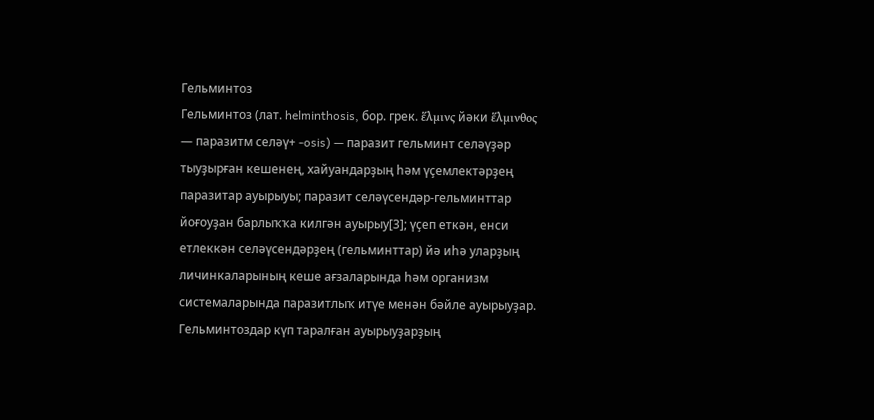Гельминтоз
Гельминтоз (лат. helminthosis, бор. грек. ἕλμινς йәки ἕλμινθος — паразитм селәү+ -osis) — паразит гельминт селәүҙәр тыуҙырған кешенең, хайуандарҙың һәм үҫемлектәрҙең паразитар ауырыуы; паразит селәүсендәр-гельминттар йоғоуҙан барлыҡҡа килгән ауырыу[3]; үҫеп еткән, енси етлеккән селәүсендәрҙең (гельминттар) йә иһә уларҙың личинкаларының кеше ағзаларында һәм организм системаларында паразитлыҡ итүе менән бәйле ауырыуҙар. Гельминтоздар күп таралған ауырыуҙарҙың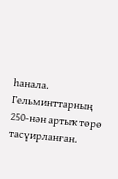һанала. Гельминттарның 250-нән артыҡ төрө тасүирланған.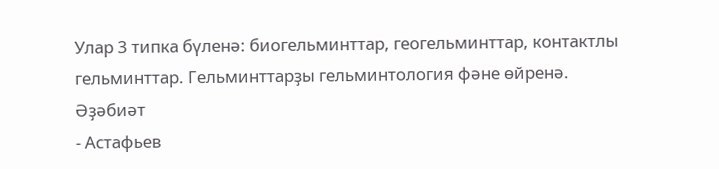Улар 3 типка бүленә: биогельминттар, геогельминттар, контактлы гельминттар. Гельминттарҙы гельминтология фәне өйренә.
Әҙәбиәт
- Астафьев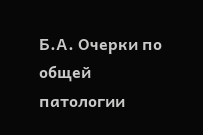Б.А. Очерки по общей патологии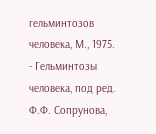гельминтозов человека, М., 1975.
- Гельминтозы человека, под ред. Ф.Ф. Сопрунова,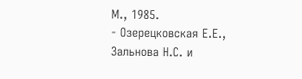М., 1985.
- Озерецковская Е.Е., Зальнова Н.С. и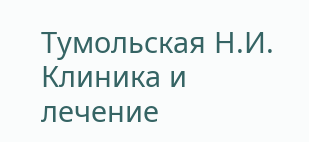Тумольская Н.И. Клиника и лечение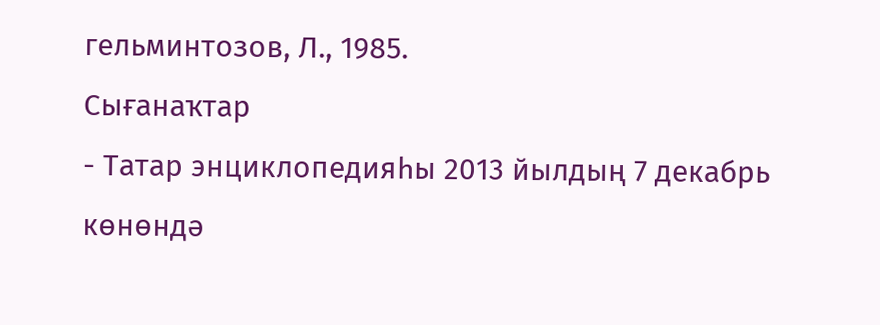гельминтозов, Л., 1985.
Сығанаҡтар
- Татар энциклопедияһы 2013 йылдың 7 декабрь көнөндә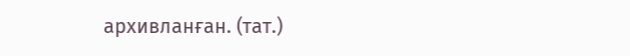архивланған. (тат.)